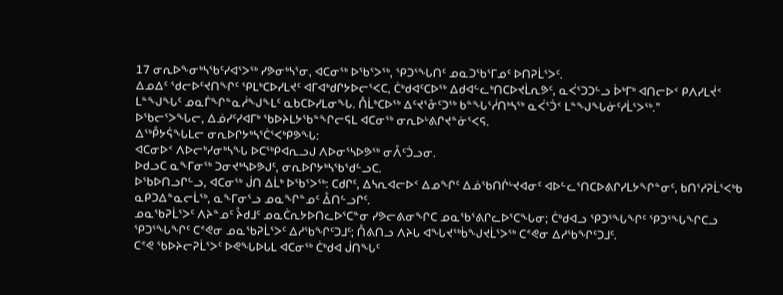17 ᓂᕆᐅᖕᓂᒃᓴᖃᑦᓯᐊᕐᐳᖅ ᓯᕗᓂᒃᓴᕐᓂ, ᐊᑕᓂᖅ ᐅᖃᕐᐳᖅ, ᕿᑐᕐᖓᑎᑦ ᓄᓇᑐᖃᕐᒥᓄᑦ ᐅᑎᕈᒫᕐᐳᑦ.
ᐃᓄᐃᑦ ᖁᓕᐅᑦᔪᑎᖏᑦ ᕿᒪᒃᑕᐅᓯᒪᔪᑦ ᐊᒥᐊᒃᑯᒋᔭᐅᓕᕐᐸᑕ, ᑖᒃᑯᐊᑦᑕᐅᖅ ᐃᑯᐊᓪᓚᒃᑎᑕᐅᔪᒫᕆᕗᑦ, ᓇᐹᕐᑐᑐᓪᓗ ᐆᒃᒥᒃ ᐊᑎᓕᐅᑉ ᑭᐱᓯᒪᔫᑉ ᒪᓐᖑᖓᑦ ᓄᓇᒦᖏᓐᓇᓲᖑᖕᒪᑦ ᓇᑲᑕᐅᓯᒪᓂᖓ. ᑍᒫᒃᑕᐅᖅ ᐃᑦᔪᕐᓁᑦᑐᖅ ᑲᓐᖓᕐᓲᑎᒃᓴᖅ ᓇᐹᕐᑑᑉ ᒪᓐᖑᖓᓃᑦᓱᒫᕐᐳᖅ.”
ᐅᖃᓕᕐᐳᖓᓕ, ᐃᓅᓯᑦᓯᐊᒥᒃ ᖃᐅᔨᒪᔭᖃᓐᖏᓕᕋᒪ ᐊᑕᓂᖅ ᓂᕆᐅᒡᕕᒋᔪᓐᓃᕐᐸᕋ.
ᐃᖅᑬᔭᕌᖓᒪᓕ ᓂᕆᐅᒋᔭᒃᓴᕐᑖᕐᐸᒃᑭᕗᖓ:
ᐊᑕᓂᐅᑉ ᐱᐅᓕᒃᓯᓂᒃᓴᖓ ᐅᑕᖅᑭᐊᕆᓗᒍ ᐱᐅᓂᕐᓴᐅᕗᖅ ᓂᐰᑦᑑᓗᓂ.
ᐅᑯᓗᑕ ᓇᖕᒥᓂᖅ ᑐᓂᔪᒃᓴᐅᕗᒍᑦ, ᓂᕆᐅᒋᔭᒃᓴᖃᖁᓪᓗᑕ.
ᐅᖃᐅᑎᓗᒋᓪᓗ, ᐊᑕᓂᖅ ᒎᑎ ᐃᒫᒃ ᐅᖃᕐᐳᖅ: ᑕᑯᒋᑦ, ᐃᓴᕆᐊᓕᐅᑉ ᐃᓄᖏᑦ ᐃᓅᖃᑎᒌᒡᔪᐊᓂᑦ ᐊᐅᓪᓚᕐᑎᑕᐅᕕᒋᓯᒪᔭᖏᓐᓂᑦ, ᑲᑎᕐᓱᕈᒫᕐᐸᒃᑲ ᓇᑭᑐᐃᓐᓇᓕᒫᖅ, ᓇᖕᒥᓂᕐᓗ ᓄᓇᖏᓐᓄᑦ ᐂᑎᓪᓗᒋᑦ.
ᓄᓇᖃᕈᒫᕐᐳᑦ ᐱᔨᓐᓄᑦ ᔧᑯᒧᑦ ᓄᓇᑖᕆᔭᐅᑎᓚᐅᕐᑕᓐᓂ ᓯᕗᓕᕕᓂᖏᑕ ᓄᓇᖃᕐᕕᒋᓚᐅᕐᑕᖓᓂ; ᑖᒃᑯᐊᓗ ᕿᑐᕐᖓᖏᑦ ᕿᑐᕐᖓᖏᑕᓗ ᕿᑐᕐᖓᖏᑦ ᑕᕝᕙᓂ ᓄᓇᖃᕈᒫᕐᐳᑦ ᐃᓱᖃᖏᑦᑐᒧᑦ; ᑍᕕᑎᓗ ᐱᔨᒐ ᐊᖓᔪᖅᑳᖑᔪᒫᕐᐳᖅ ᑕᕝᕙᓂ ᐃᓱᖃᖏᑦᑐᒧᑦ.
ᑕᕝᕙ ᖃᐅᔨᓕᕈᒫᕐᐳᑦ ᐅᕙᖓᐅᒐᒪ ᐊᑕᓂᖅ ᑖᒃᑯᐊ ᒎᑎᖓᑦ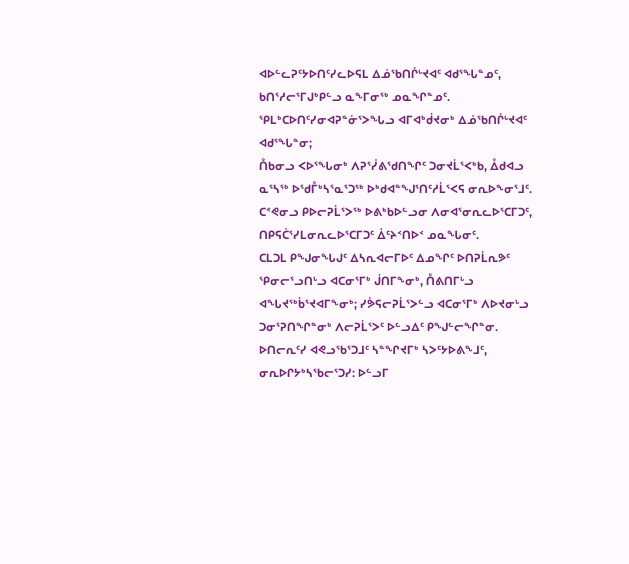ᐊᐅᓪᓚᕈᑦᔭᐅᑎᑦᓯᓚᐅᕋᒪ ᐃᓅᖃᑎᒌᒡᔪᐊᑦ ᐊᑯᕐᖓᓐᓄᑦ, ᑲᑎᕐᓱᓕᕐᒥᒍᒃᑭᓪᓗ ᓇᖕᒥᓂᖅ ᓄᓇᖏᓐᓄᑦ. ᕿᒪᒃᑕᐅᑎᑦᓯᓂᐊᕈᓐᓃᕐᐳᖓᓗ ᐊᒥᐊᒃᑰᔪᓂᒃ ᐃᓅᖃᑎᒌᒡᔪᐊᑦ ᐊᑯᕐᖓᓐᓂ;
ᑍᑲᓂᓗ ᐸᐅᕐᖓᓂᒃ ᐱᕈᕐᓰᕕᖁᑎᖏᑦ ᑐᓂᔪᒫᕐᐸᒃᑲ, ᐂᑯᐊᓗ ᓇᕐᓴᖅ ᐅᖁᒤᒃᓴᕐᓇᕐᑐᖅ ᐅᒃᑯᐊᓐᖑᕐᑎᑦᓱᒫᕐᐸᕋ ᓂᕆᐅᖕᓂᕐᒧᑦ. ᑕᕝᕙᓂᓗ ᑭᐅᓕᕈᒫᕐᐳᖅ ᐅᕕᒃᑲᐅᓪᓗᓂ ᐱᓂᐊᕐᓂᕆᓚᐅᕐᑕᒥᑐᑦ, ᑎᑭᕋᑖᕐᓯᒪᓂᕆᓚᐅᕐᑕᒥᑐᑦ ᐄᑦᔨᑉᑎᐅᑉ ᓄᓇᖓᓂᑦ.
ᑕᒪᑐᒪ ᑭᖑᓂᖓᒍᑦ ᐃᓴᕆᐊᓕᒥᐅᑦ ᐃᓄᖏᑦ ᐅᑎᕈᒫᕆᕗᑦ ᕿᓂᓕᕐᓗᑎᒡᓗ ᐊᑕᓂᕐᒥᒃ ᒎᑎᒥᖕᓂᒃ, ᑍᕕᑎᒥᒡᓗ ᐊᖓᔪᖅᑳᕐᔪᐊᒥᖕᓂᒃ; ᓯᕘᕋᓕᕈᒫᕐᐳᓪᓗ ᐊᑕᓂᕐᒥᒃ ᐱᐅᔪᓂᒡᓗ ᑐᓂᕐᕈᑎᖏᓐᓂᒃ ᐱᓕᕈᒫᕐᐳᑦ ᐅᓪᓗᐃᑦ ᑭᖑᓪᓕᖏᓐᓂ.
ᐅᑎᓕᕆᑦᓯ ᐊᕙᓗᖃᕐᑐᒧᑦ ᓴᓐᖏᔪᒥᒃ ᓴᐳᑦᔭᐅᕕᖕᒧᑦ, ᓂᕆᐅᒋᔭᒃᓴᖃᓕᕐᑐᓯ: ᐅᓪᓗᒥ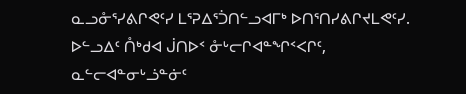ᓇᓗᓁᕐᓯᕕᒋᕙᑦᓯ ᒪᕐᕈᐃᕐᑑᑎᓪᓗᐊᒥᒃ ᐅᑎᕐᑎᓯᕕᒋᔪᒪᕙᑦᓯ.
ᐅᓪᓗᐃᑦ ᑍᒃᑯᐊ ᒎᑎᐅᑉ ᓁᒡᓕᒋᐊᓐᖏᑉᐸᒋᑦ, ᓇᓪᓕᐊᓐᓂᒡᓘᓐᓃᑦ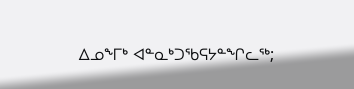ᐃᓄᖕᒥᒃ ᐊᓐᓇᒃᑐᖃᕋᔭᓐᖏᓚᖅ;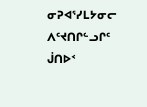ᓂᕈᐊᕐᓯᒪᔭᓂᓕ ᐱᑦᔪᑎᒋᓪᓗᒋᑦ ᒎᑎᐅᑉ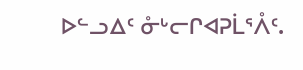ᐅᓪᓗᐃᑦ ᓁᒡᓕᒋᐊᕈᒫᕐᐰᑦ.